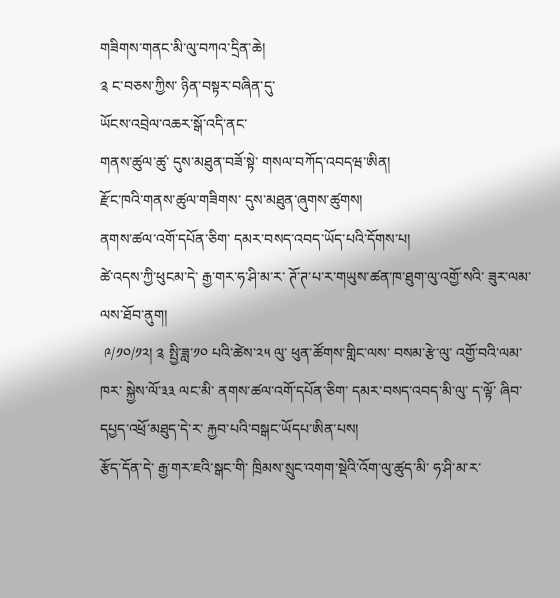གཟིགས་གནང་མི་ལུ་བཀའ་དྲིན་ཆེ།
༉ ང་བཅས་ཀྱིས་ ཉིན་བསྟར་བཞིན་དུ་
ཡོངས་འབྲེལ་འཆར་སྒོ་འདི་ནང་
གནས་ཚུལ་ཚུ་ དུས་མཐུན་བཟོ་སྟེ་ གསལ་བཀོད་འབདཝ་ཨིན།
རྫོང་ཁའི་གནས་ཚུལ་གཟིགས་ དུས་མཐུན་ཞུགས་ཚུགས།
ནགས་ཚལ་འགོ་དཔོན་ཅིག་ དམར་བསད་འབད་ཡོད་པའི་དོགས་པ།
ཚེ་འདས་ཀྱི་ཕུངམ་དེ་ རྒྱ་གར་ཧ་ཤི་མ་ར་ ཊོ་ཊ་པ་ར་གཡུས་ཚན་ཁ་ཐུག་ལུ་འགྱོ་སའི་ ཟུར་ལམ་ལས་ཐོབ་ནུག།
 ༩/༡༠/༡༢། ༉ སྤྱི་ཟླ་༡༠ པའི་ཚེས་༢༥ ལུ་ ཕུན་ཚོགས་གླིང་ལས་ བསམ་རྩེ་ལུ་ འགྱོ་བའི་ལམ་ཁར་ སྐྱེས་ལོ་༣༣ ལང་མི་ ནགས་ཚལ་འགོ་དཔོན་ཅིག་ དམར་བསད་འབད་མི་ལུ་ ད་ལྟོ་ ཞིབ་དཔྱད་འཕྲོ་མཐུད་དེ་ར་ རྐྱབ་པའི་བསྒང་ཡོདཔ་ཨིན་པས།
རྩོད་དོན་དེ་ རྒྱ་གར་ཇའི་སྒང་གི་ ཁྲིམས་སྲུང་འགག་སྡེའི་འོག་ལུ་ཚུད་མི་ ཧ་ཤི་མ་ར་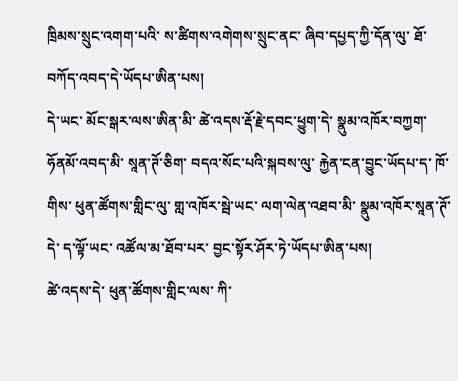ཁྲིམས་སྲུང་འགག་པའི་ ས་ཚིགས་འགེགས་སྲུང་ནང་ ཞིབ་དཔྱད་ཀྱི་དོན་ལུ་ ཐོ་བཀོད་འབད་དེ་ཡོདཔ་ཨིན་པས།
དེ་ཡང་ མོང་སྒར་ལས་ཨིན་མི་ ཚེ་འདས་རྡོ་རྗེ་དབང་ཕྱུག་དེ་ སྣུམ་འཁོར་བཀྱག་ཧོནམོ་འབད་མི་ སཱན་ཊོ་ཅིག་ བདའ་སོང་པའི་སྐབས་ལུ་ རྐྱེན་ངན་བྱུང་ཡོདཔ་ད་ ཁོ་གིས་ ཕུན་ཚོགས་གླིང་ལུ་ གླ་འཁོར་སྦེ་ཡང་ ལག་ལེན་འཐབ་མི་ སྣུམ་འཁོར་སཱན་ཊོ་དེ་ ད་ལྟོ་ཡང་ འཚོལ་མ་ཐོབ་པར་ བྱང་སྟོར་ཤོར་ཏེ་ཡོདཔ་ཨིན་པས།
ཚེ་འདས་དེ་ ཕུན་ཚོགས་གླིང་ལས་ ཀི་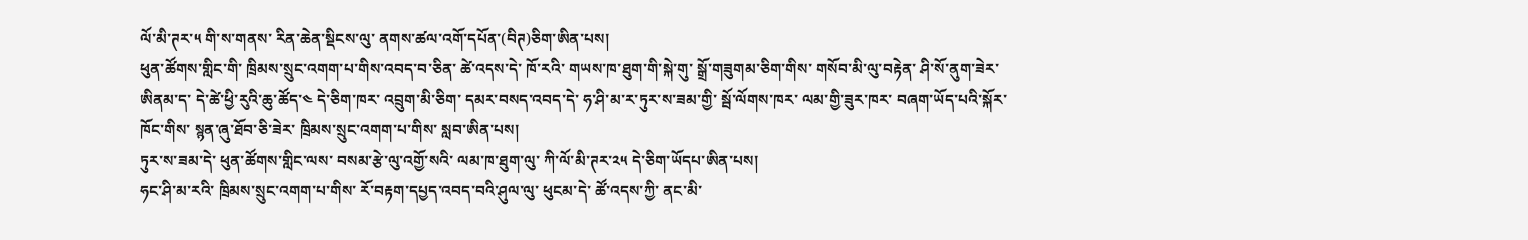ལོ་མི་ཊར་༥ གི་ས་གནས་ རིན་ཆེན་སྡིངས་ལུ་ ནགས་ཚལ་འགོ་དཔོན་(བིཊ)ཅིག་ཨིན་པས།
ཕུན་ཚོགས་གླིང་གི་ ཁྲིམས་སྲུང་འགག་པ་གིས་འབད་བ་ཅིན་ ཚེ་འདས་དེ་ ཁོ་རའི་ གཡས་ཁ་ཐུག་གི་སྐེ་གུ་ སྒྲོ་གཟུགམ་ཅིག་གིས་ གསོབ་མི་ལུ་བརྟེན་ ཤི་སོ་ནུག་ཟེར་ཨིནམ་ད་ དེ་ཚེ་ཕྱི་རུའི་ཆུ་ཚོད་༤ དེ་ཅིག་ཁར་ འབྲུག་མི་ཅིག་ དམར་བསད་འབད་དེ་ ཧ་ཤི་མ་ར་ཏུར་ས་ཟམ་གྱི་ སྦོ་ལོགས་ཁར་ ལམ་གྱི་ཟུར་ཁར་ བཞག་ཡོད་པའི་སྐོར་ ཁོང་གིས་ སྙན་ཞུ་ཐོབ་ཅི་ཟེར་ ཁྲིམས་སྲུང་འགག་པ་གིས་ སླབ་ཨིན་པས།
ཏུར་ས་ཟམ་དེ་ ཕུན་ཚོགས་གླིང་ལས་ བསམ་རྩེ་ལུ་འགྱོ་སའི་ ལམ་ཁ་ཐུག་ལུ་ ཀི་ལོ་མི་ཊར་༢༥ དེ་ཅིག་ཡོདཔ་ཨིན་པས།
ཧང་ཤི་མ་རའི་ ཁྲིམས་སྲུང་འགག་པ་གིས་ རོ་བརྟག་དཔྱད་འབད་བའི་ཤུལ་ལུ་ ཕུངམ་དེ་ ཚོ་འདས་ཀྱི་ ནང་མི་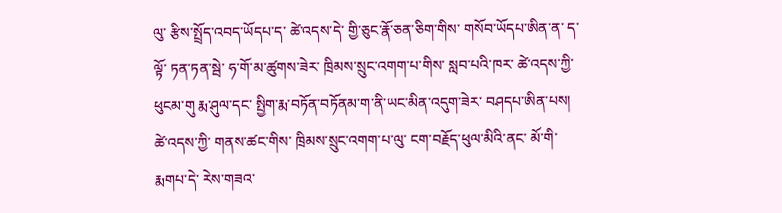ལུ་ རྩིས་སྤྲོད་འབད་ཡོདཔ་ད་ ཚེ་འདས་དེ་ གྱི་ཅུང་རྣོ་ཅན་ཅིག་གིས་ གསོབ་ཡོདཔ་ཨིན་ན་ ད་ལྟོ་ ཏན་ཏན་སྦེ་ ཧ་གོ་མ་ཚུགས་ཟེར་ ཁྲིམས་སྲུང་འགག་པ་གིས་ སླབ་པའི་ཁར་ ཚེ་འདས་ཀྱི་ཕུངམ་གུ རྨ་ཤུལ་དང་ སྤྱིག་རྨ་བཏོན་བཏོནམ་ག་ནི་ཡང་མིན་འདུག་ཟེར་ བཤདཔ་ཨིན་པས།
ཚེ་འདས་ཀྱི་ གནས་ཚང་གིས་ ཁྲིམས་སྲུང་འགག་པ་ལུ་ ངག་བརྗོད་ཕུལ་མིའི་ནང་ མོ་གི་རྨགཔ་དེ་ རེས་གཟའ་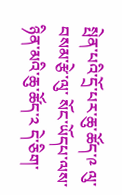སྤེན་པའི་དྲོ་པར་ཆུ་ཚོད་༩ ལུ་ བསམ་རྩེ་ལུ་ སོང་ཡོདཔ་ལས་ ཉིན་མའི་ཆུ་ཚོད་༢ དེ་ཅིག་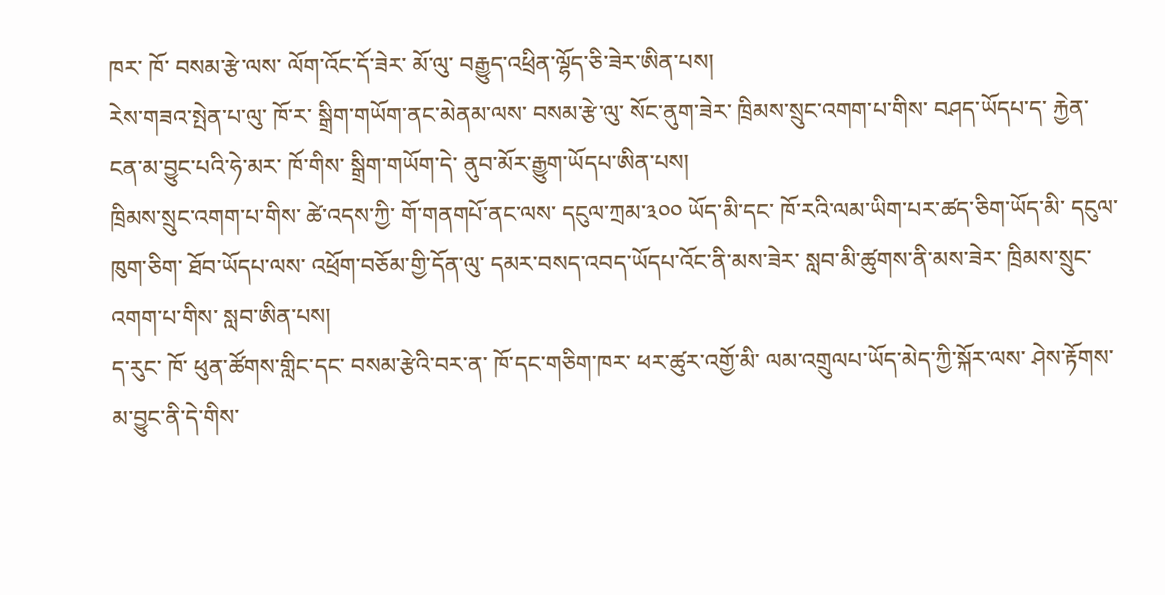ཁར་ ཁོ་ བསམ་རྩེ་ལས་ ལོག་འོང་དོ་ཟེར་ མོ་ལུ་ བརྒྱུད་འཕྲིན་ལྷོད་ཅི་ཟེར་ཨིན་པས།
རེས་གཟའ་སྤེན་པ་ལུ་ ཁོ་ར་ སྒྲིག་གཡོག་ནང་མེནམ་ལས་ བསམ་རྩེ་ལུ་ སོང་ནུག་ཟེར་ ཁྲིམས་སྲུང་འགག་པ་གིས་ བཤད་ཡོདཔ་ད་ རྐྱེན་ངན་མ་བྱུང་པའི་ཧེ་མར་ ཁོ་གིས་ སྒྲིག་གཡོག་དེ་ ནུབ་མོར་རྒྱུག་ཡོདཔ་ཨིན་པས།
ཁྲིམས་སྲུང་འགག་པ་གིས་ ཚེ་འདས་ཀྱི་ གོ་གནགཔོ་ནང་ལས་ དངུལ་ཀྲམ་༣༠༠ ཡོད་མི་དང་ ཁོ་རའི་ལམ་ཡིག་པར་ཚད་ཅིག་ཡོད་མི་ དངུལ་ཁུག་ཅིག་ ཐོབ་ཡོདཔ་ལས་ འཕྲོག་བཅོམ་གྱི་དོན་ལུ་ དམར་བསད་འབད་ཡོདཔ་འོང་ནི་མས་ཟེར་ སླབ་མི་ཚུགས་ནི་མས་ཟེར་ ཁྲིམས་སྲུང་འགག་པ་གིས་ སླབ་ཨིན་པས།
ད་རུང་ ཁོ་ ཕུན་ཚོགས་གླིང་དང་ བསམ་རྩེའི་བར་ན་ ཁོ་དང་གཅིག་ཁར་ ཕར་ཚུར་འགྱོ་མི་ ལམ་འགྲུལཔ་ཡོད་མེད་ཀྱི་སྐོར་ལས་ ཤེས་རྟོགས་མ་བྱུང་ནི་དེ་གིས་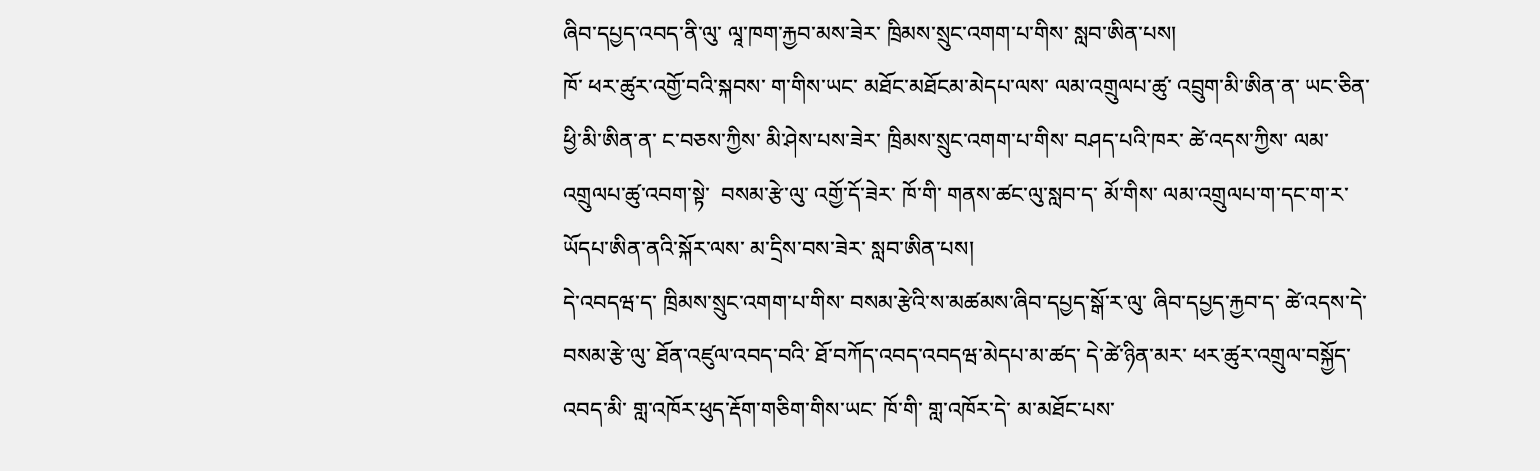ཞིབ་དཔྱད་འབད་ནི་ལུ་ ལཱ་ཁག་རྐྱབ་མས་ཟེར་ ཁྲིམས་སྲུང་འགག་པ་གིས་ སླབ་ཨིན་པས།
ཁོ་ ཕར་ཚུར་འགྱོ་བའི་སྐབས་ ག་གིས་ཡང་ མཐོང་མཐོངམ་མེདཔ་ལས་ ལམ་འགྲུལཔ་ཚུ་ འབྲུག་མི་ཨིན་ན་ ཡང་ཅིན་ ཕྱི་མི་ཨིན་ན་ ང་བཅས་ཀྱིས་ མི་ཤེས་པས་ཟེར་ ཁྲིམས་སྲུང་འགག་པ་གིས་ བཤད་པའི་ཁར་ ཚེ་འདས་ཀྱིས་ ལམ་འགྲུལཔ་ཚུ་འབག་སྟེ་  བསམ་རྩེ་ལུ་ འགྱོ་དོ་ཟེར་ ཁོ་གི་ གནས་ཚང་ལུ་སླབ་ད་ མོ་གིས་ ལམ་འགྲུལཔ་ག་དང་ག་ར་ཡོདཔ་ཨིན་ནའི་སྐོར་ལས་ མ་དྲིས་བས་ཟེར་ སླབ་ཨིན་པས།
དེ་འབདཝ་ད་ ཁྲིམས་སྲུང་འགག་པ་གིས་ བསམ་རྩེའི་ས་མཚམས་ཞིབ་དཔྱད་སྒོ་ར་ལུ་ ཞིབ་དཔྱད་རྐྱབ་ད་ ཚེ་འདས་དེ་ བསམ་རྩེ་ལུ་ ཐོན་འཛུལ་འབད་བའི་ ཐོ་བཀོད་འབད་འབདཝ་མེདཔ་མ་ཚད་ དེ་ཚེ་ཉིན་མར་ ཕར་ཚུར་འགྲུལ་བསྐྱོད་འབད་མི་ གླ་འཁོར་ཕུད་རྡོག་གཅིག་གིས་ཡང་ ཁོ་གི་ གླ་འཁོར་དེ་ མ་མཐོང་པས་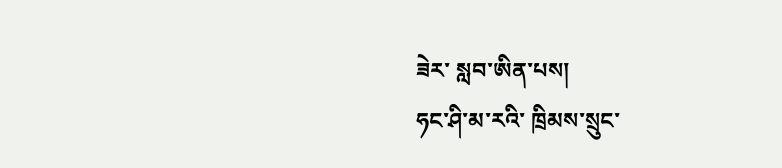ཟེར་ སླབ་ཨིན་པས།
ཧང་ཤི་མ་རའི་ ཁྲིམས་སྲུང་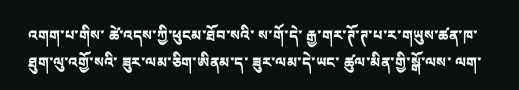འགག་པ་གིས་ ཚེ་འདས་ཀྱི་ཕུངམ་ཐོབ་སའི་ ས་གོ་དེ་ རྒྱ་གར་ཊོ་ཊ་པ་ར་གཡུས་ཚན་ཁ་ཐུག་ལུ་འགྱོ་སའི་ ཟུར་ལམ་ཅིག་ཨིནམ་ད་ ཟུར་ལམ་དེ་ཡང་ ཚུལ་མིན་གྱི་སྒོ་ལས་ ལག་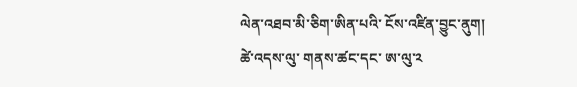ལེན་འཐབ་མི་ཅིག་ཨིན་པའི་ ངོས་འཛིན་བྱུང་ནུག།
ཚེ་འདས་ལུ་ གནས་ཚང་དང་ ཨ་ལུ་༢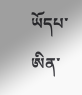ཡོདཔ་ཨིན་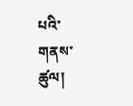པའི་གནས་ཚུལ།